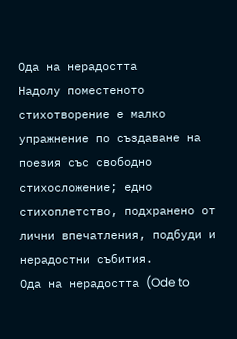Ода на нерадостта
Надолу поместеното стихотворение е малко упражнение по създаване на поезия със свободно стихосложение; едно стихоплетство, подхранено от лични впечатления, подбуди и нерадостни събития.
Ода на нерадостта (Ode to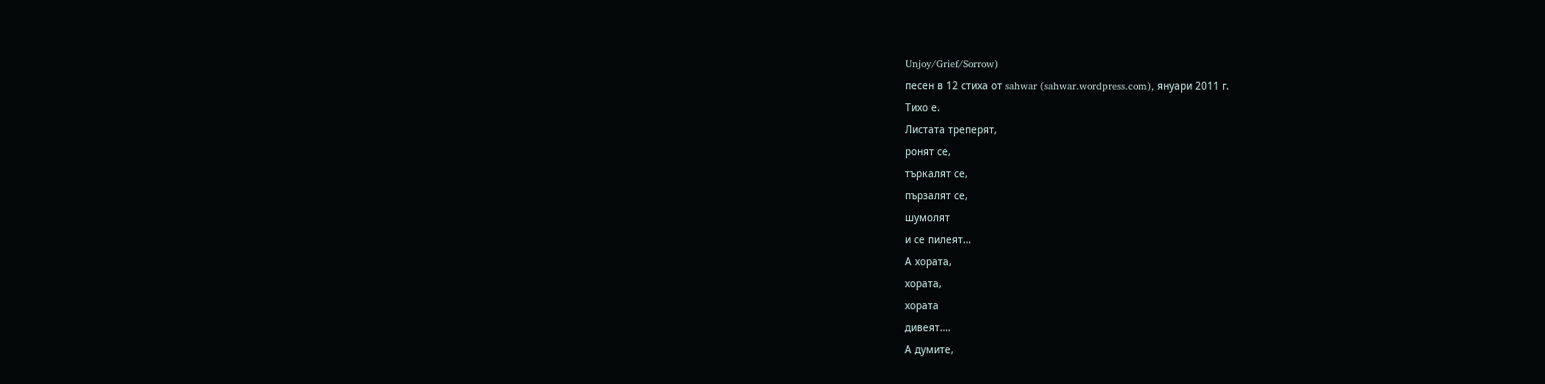Unjoy/Grief/Sorrow)
песен в 12 стиха от sahwar (sahwar.wordpress.com), януари 2011 г.
Тихо е.
Листата треперят,
ронят се,
търкалят се,
пързалят се,
шумолят
и се пилеят…
А хората,
хората,
хората
дивеят….
А думите,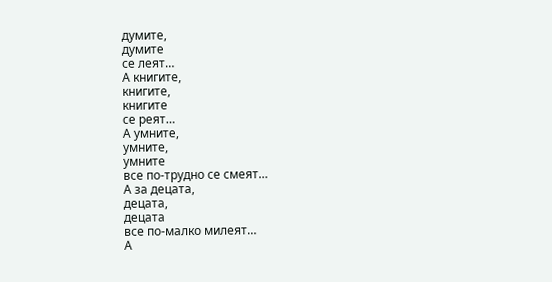думите,
думите
се леят…
А книгите,
книгите,
книгите
се реят…
А умните,
умните,
умните
все по-трудно се смеят…
А за децата,
децата,
децата
все по-малко милеят…
А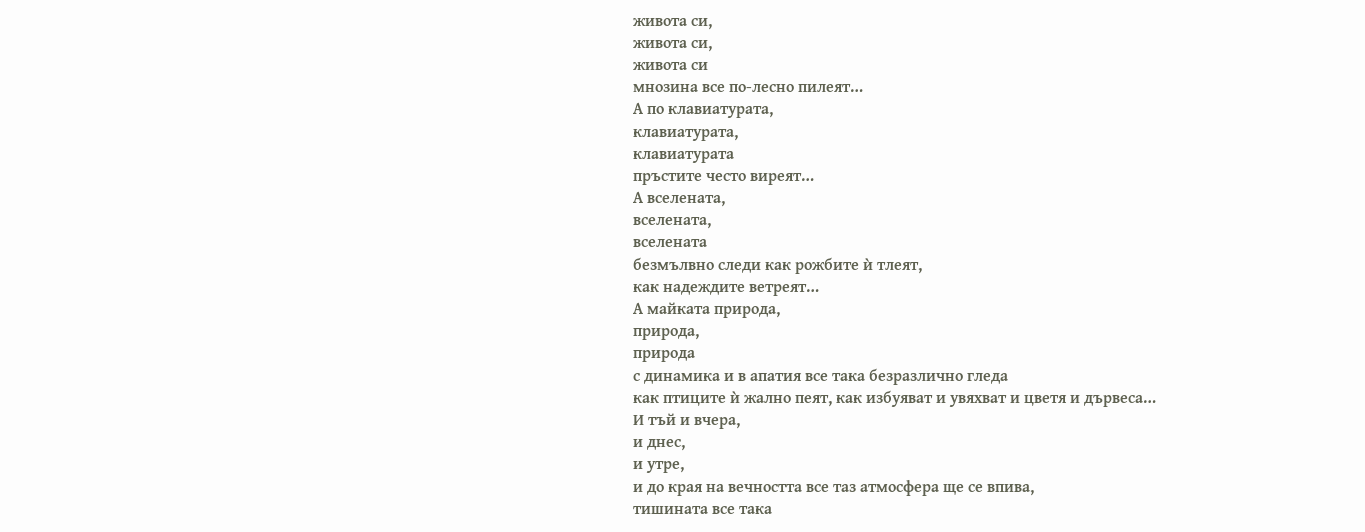живота си,
живота си,
живота си
мнозина все по-лесно пилеят…
А по клавиатурата,
клавиатурата,
клавиатурата
пръстите често виреят…
А вселената,
вселената,
вселената
безмълвно следи как рожбите ѝ тлеят,
как надеждите ветреят…
А майката природа,
природа,
природа
с динамика и в апатия все така безразлично гледа
как птиците ѝ жално пеят, как избуяват и увяхват и цветя и дървеса…
И тъй и вчера,
и днес,
и утре,
и до края на вечността все таз атмосфера ще се впива,
тишината все така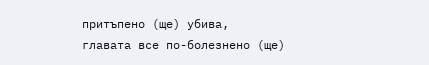притъпено (ще) убива,
главата все по-болезнено (ще)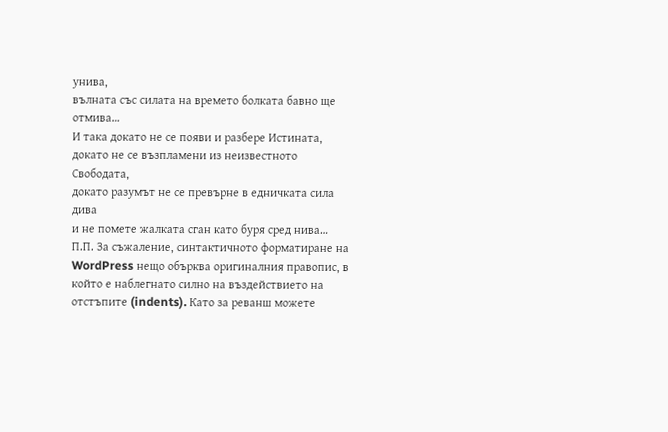унива,
вълната със силата на времето болката бавно ще отмива…
И така докато не се появи и разбере Истината,
докато не се възпламени из неизвестното Свободата,
докато разумът не се превърне в едничката сила дива
и не помете жалката сган като буря сред нива…
П.П. За съжаление, синтактичното форматиране на WordPress нещо обърква оригиналния правопис, в който е наблегнато силно на въздействието на отстъпите (indents). Като за реванш можете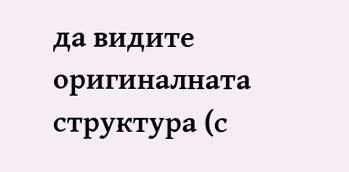да видите оригиналната структура (с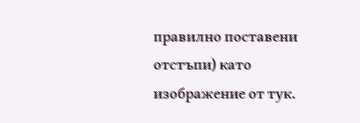правилно поставени отстъпи) като изображение от тук.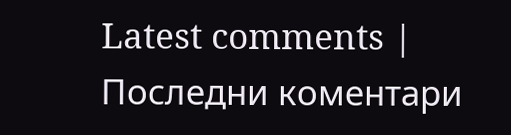Latest comments | Последни коментари